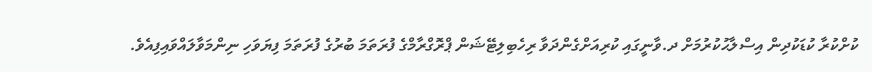ކުށްކުރާ ކުޑަކުދިން އިސްލާޙުކުރުމަށް ދ.ވާނީގައި ކުރިއަށްގެންދަވާ ރިހެބިލިޓޭޝަން ޕްރޮގްރާމްގެ ފުރަތަމަ ބުރުގެ ފުރަތަމަ ފިޔަވަހި ނިންމަވާލައްވައިފިއެވެ.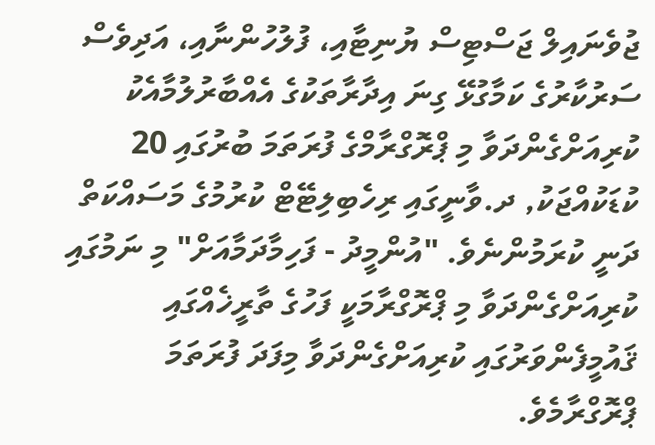ޖުވެނައިލް ޖަސްޓިސް ޔުނިޓާއި، ފުލުހުންނާއި، އަދިވެސް ސަރުކާރުގެ ކަމާގުޅޭ ގިނަ އިދާރާތަކުގެ އެއްބާރުލުމާއެކު ކުރިއަށްގެންދަވާ މި ޕްރޮގްރާމްގެ ފުރަތަމަ ބުރުގައި 20 ކުޑަކުއްޖަކު, ދ.ވާނީގައި ރިހެބިލިޓޭޓް ކުރުމުގެ މަސައްކަތް ދަނީ ކުރަމުންނެވެ. "އުންމީދު - ފަހިމާދަމާއަށް" މި ނަމުގައި ކުރިއަށްގެންދަވާ މި ޕްރޮގްރާމަކީ ފަހުގެ ތާރީޚެއްގައި ޤައުމީފެންވަރުގައި ކުރިއަށްގެންދަވާ މިފަދަ ފުރަތަމަ ޕްރޮގްރާމެވެ.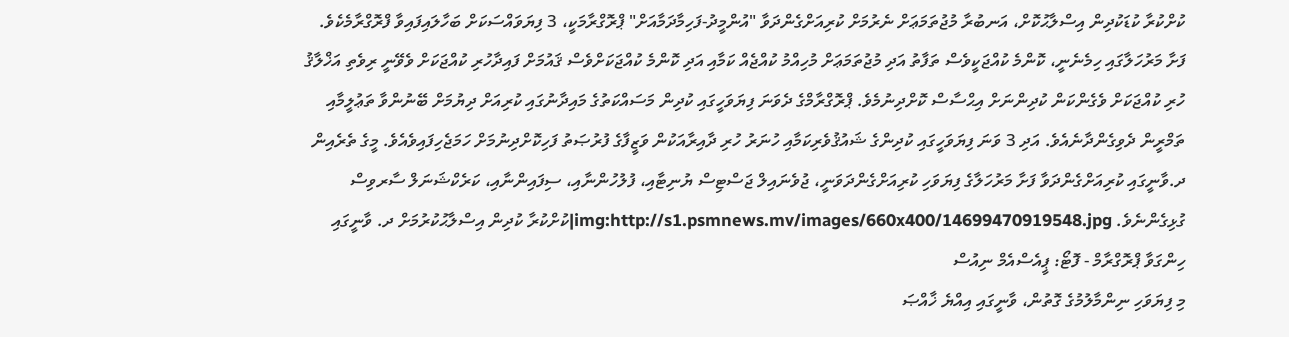ކުށްކުރާ ކުޑަކުދިން އިސްލާޙުކޮށް، އަނބުރާ މުޖުތަމަޢަށް ނެރުމަށް ކުރިއަށްގެންދަވާ "އުންމީދު-ފަހިމާދަމާއަށް" ޕްރޮގްރާމަކީ، 3 ފިޔަވައްސަކަށް ބަހާލައިފައިވާ ފްރޮގްރާމެކެވެ. ފަށާ މަރުހަލާގައި ހިމެނެނީ، ކޮންމެ ކުއްޖަކީވެސް ތަފާތު އަދި މުޖުތަމަޢަށް މުހިއްމު ކުއްޖެއް ކަމާއި އަދި ކޮންމެ ކުއްޖަކަށްވެސް ޤައުމަށް ފައިދާހުރި ކުއްޖަކަށް ވެވޭނީ ރިވެތި އަޚްލާޤު ހުރި ކުއްޖަކަށް ވެގެންކަން ކުދިންނަށް އިޙްސާސް ކޮށްދިނުމެވެ. ޕްރޮގްރާމްގެ ދެވަނަ ފިޔަވަހީގައި ކުދިން މަސައްކަތުގެ މައިދާނުގައި ކުރިއަށް ދިޔުމަށް ބޭނުންވާ ތަޢުލީމާއި ތަމްރީން ދެވިގެންދާނެއެވެ. އަދި 3 ވަނަ ފިޔަވަހީގައި ކުދިންގެ ޝައުޤުވެރިކަމާއި ހުނަރު ހުރި ދާއިރާއަކުން ވަޒީފާގެ ފުރުޞަތު ފަހިކޮށްދިނުމަށް ހަމަޖެހިފައިވެއެވެ. މީގެ ތެރެއިން ދ.ވާނީގައި ކުރިއަށްގެންދަވާ ފަށާ މަރުހަލާގެ ފިޔަވަހި ކުރިއަށްގެންދަވަނީ، ޖުވެނައިލް ޖަސްޓިސް ޔުނިޓާއި، ފުލުހުންނާއި، ސިފައިންނާއި، ކަރެކްޝަނަލް ސާރވިސް ގުޅިގެންނެވެ. img:http://s1.psmnews.mv/images/660x400/14699470919548.jpg|ކުށްކުރާ ކުދިން އިސްލާޙުކުރުމަށް ދ. ވާނީގައި ހިންގަވާ ޕްރޮގްރާމް - ފޮޓޯ: ޕީއެސްއެމް ނިއުސް
މި ފިޔަވަހި ނިންމާލުމުގެ ގޮތުން، ވާނީގައި އިއްޔެ ޚާއްޞަ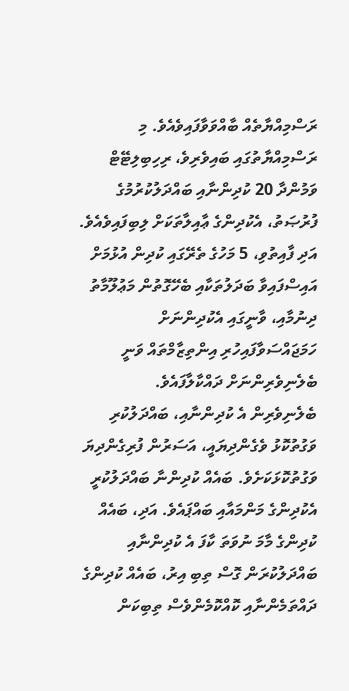ރަސްމިއްޔާތެއް ބާއްވަވާފައިވެއެވެ. މި ރަސްމިއްޔާތުގައި ބައިވެރިވެ، ރިހިބިލިޓޭޓް ވަމުންދާ 20 ކުދިންނާއި ބައްދަލުކުރުމުގެ ފުރުޞަތު، އެކުދިންގެ ޢާއިލާތަކަށް ލިބިފައިވެއެވެ. އަދި ފާއިތުވި، 5 މަހުގެ ތެރޭގައި ކުދިން އުޅުމަށް އައިސްފައިވާ ބަދަލުތަކާއި ބެހޭގޮތުން މަޢުލޫމާތު ދިނުމާއި، ވާނީގައި އެކުދިންނަށް ހަމަޖައްސަވާފައިހުރި އިންތިޒާމްތައް ވަނީ ބެލެނިވެރިންނަށް ދައްކާލާފައެވެ.
ބެލެނިވެރިން އެ ކުދިންނާއި، ބައްދަލުކުރި ވަގުތުކޮޅު ވެގެންދިޔައީ، އަސަރުން ފުރިގެންދިޔަ ވަގުތުކޮޅަކަށެވެ. ބައެއް ކުދިންނާ ބައްދަލުކުރީ އެކުދިންގެ މަންމައާއި ބައްޕައެވެ. އަދި، ބައެއް ކުދިންގެ މާމަ ނުވަތަ ކާފަ އެ ކުދިންނާއި ބައްދަލުކުރަން ގޮސް ތިބި އިރު، ބައެއް ކުދިންގެ ދައްތަމެންނާއި ކޮއްކޮމެންވެސް ތިބިކަން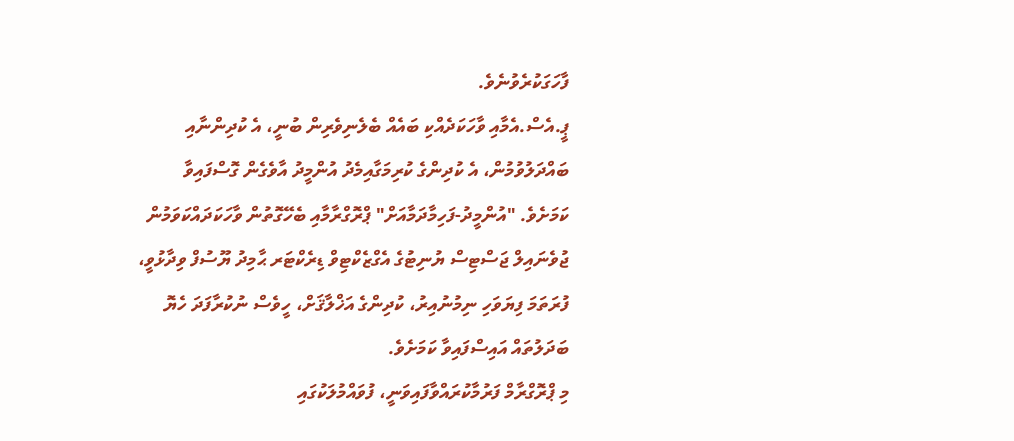ފާހަގަކުރެވުނެވެ.
ޕީ.އެސް.އެމާއި ވާހަކަދެއްކި ބައެއް ބެލެނިވެރިން ބުނީ، އެ ކުދިންނާއި ބައްދަލުވުމުން، އެ ކުދިންގެ ކުރިމަގާއިމެދު އުންމީދު އާވެގެން ގޮސްފައިވާ ކަމަށެވެ. "އުންމީދު-ފަހިމާދަމާއަށް" ޕްރޮގްރާމާއި ބެހޭގޮތުން ވާހަކަދައްކަވަމުން ޖުވެނައިލް ޖަސްޓިސް ޔުނިޓުގެ އެގްޒެކްޓިވް ޑިރެކްޓަރ ޙާމިދު ޔޫސުފް ވިދާޅުވީ، ފުރަތަމަ ފިޔަވަހި ނިމުނުއިރު، ކުދިންގެ އަޚްލާޤަށް، ހީވެސް ނުކުރާފަދަ ހެޔޮ ބަދަލުތައް އައިސްފައިވާ ކަމަށެވެ.
މި ޕްރޮގްރާމް ފަރުމާކުރައްވާފައިވަނީ، ފުވައްމުލަކުގައި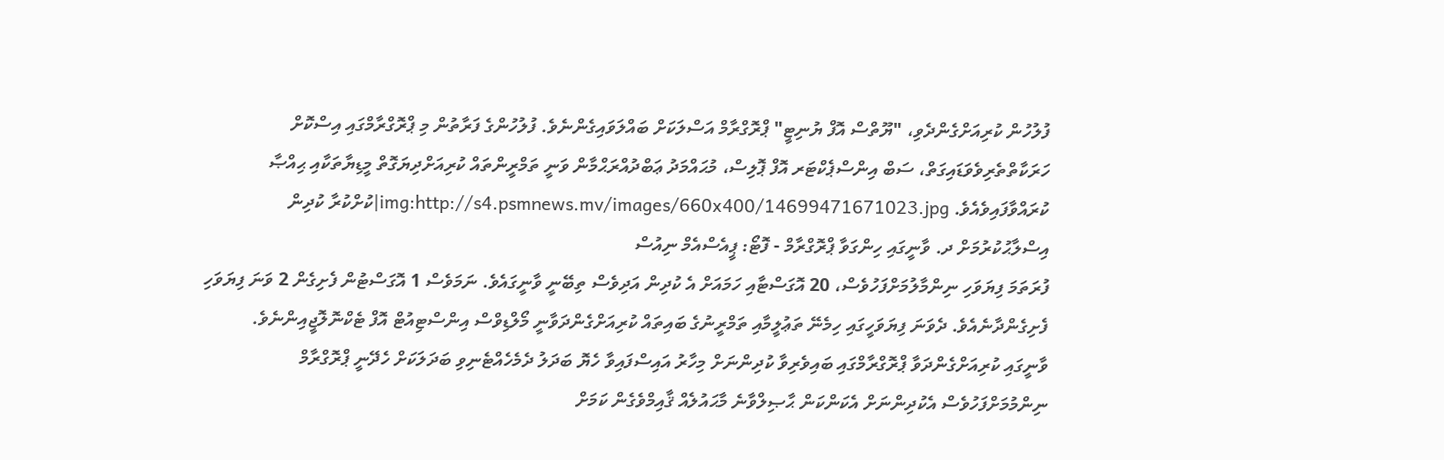ފުލުހުން ކުރިއަށްގެންދެވި، "ޔޫތްސް އޮފް ޔުނިޓީ" ޕްރޮގްރާމް އަސްލަކަށް ބައްލަވައިގެންނެވެ. ފުލުހުންގެ ފަރާތުން މި ޕްރޮގްރާމްގައި އިސްކޮށް ހަރަކާތްތެރިވެވަޑައިގަތް، ސަބް އިންސްޕެކްޓަރ އޮފް ޕޮލިސް، މުޙައްމަދު ޢަބްދުއްރަޙްމާން ވަނީ ތަމްރީންތައް ކުރިއަށްދިޔަގޮތް މީޑިޔާތަކާއި ޙިއްޞާ ކުރައްވާފައިވެއެވެ. img:http://s4.psmnews.mv/images/660x400/14699471671023.jpg|ކުށްކުރާ ކުދިން އިސްލާޙުކުރުމަށް ދ. ވާނީގައި ހިންގަވާ ޕްރޮގްރާމް - ފޮޓޯ: ޕީއެސްއެމް ނިއުސް
ފުރަތަމަ ފިޔަވަހި ނިންމާލުމަށްފަހުވެސް، 20 އޮގަސްޓާއި ހަމައަށް އެ ކުދިން އަދިވެސް ތިބޭނީ ވާނީގައެވެ. ނަމަވެސް 1 އޮގަސްޓުން ފެށިގެން 2 ވަނަ ފިޔަވަހި ފެށިގެންދާނެއެވެ. ދެވަނަ ފިޔަވަހީގައި ހިމެނޭ ތަޢުލީމާއި ތަމްރީނުގެ ބައިތައް ކުރިއަށްގެންދަވާނީ މޯލްޑިވްސް އިންސްޓިއުޓް އޮފް ޓެކްނޮލޮޖީއިންނެވެ.
ވާނީގައި ކުރިއަށްގެންދަވާ ޕްރޮގްރާމްގައި ބައިވެރިވާ ކުދިންނަށް މިހާރު އައިސްފައިވާ ހެޔޮ ބަދަލު ދެމެހެއްޓެނިވި ބަދަލަކަށް ހެދޭނީ ޕްރޮގްރާމް ނިންމުމަށްފަހުވެސް އެކުދިންނަށް އެކަންކަން ޙާޞިލްވާނެ މާޙައުލެއް ޤާއިމްވެގެން ކަމަށް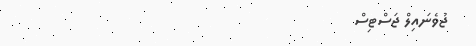ޖުވެނައިލް ޖަސްޓިސް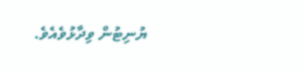ޔުނިޓުން ވިދާޅުވެއެވެ.